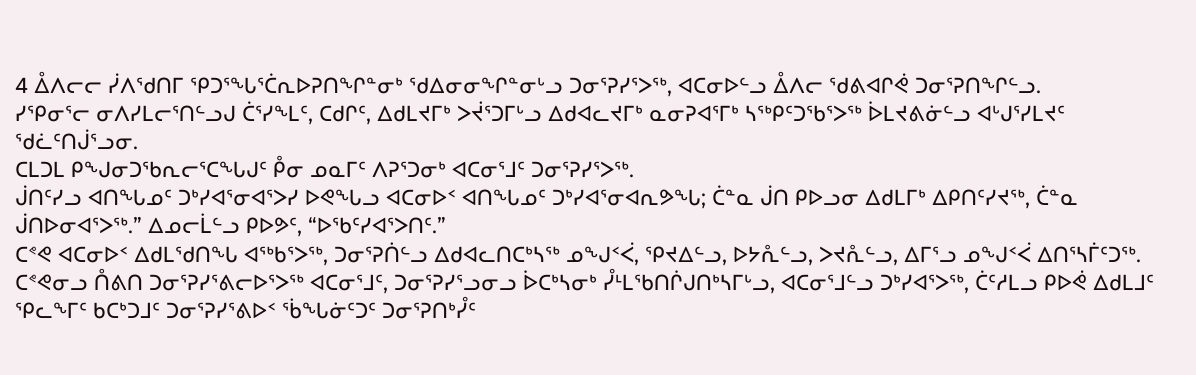4 ᐂᐱᓕᓕ ᓰᐱᖁᑎᒥ ᕿᑐᕐᖓᕐᑖᕆᐅᕈᑎᖏᓐᓂᒃ ᖁᐃᓂᓂᖏᓐᓂᒡᓗ ᑐᓂᕐᕈᓯᕐᐳᖅ, ᐊᑕᓂᐅᓪᓗ ᐂᐱᓕ ᖁᕕᐊᒋᕚ ᑐᓂᕐᕈᑎᖏᓪᓗ.
ᓯᕿᓂᕐᓕ ᓂᐱᓯᒪᓕᕐᑎᓪᓗᒍ ᑖᕐᓯᖕᒪᑦ, ᑕᑯᒋᑦ, ᐃᑯᒪᔪᒥᒃ ᐳᔫᕐᑐᒥᒡᓗ ᐃᑯᐊᓚᔪᒥᒃ ᓇᓂᕈᐊᕐᒥᒃ ᓴᖅᑭᑦᑐᖃᕐᐳᖅ ᐆᒪᔪᕕᓃᓪᓗ ᐊᒡᒍᕐᓯᒪᔪᑦ ᖁᓛᑦᑎᒎᕐᓗᓂ.
ᑕᒪᑐᒪ ᑭᖑᓂᑐᖃᕆᓕᕐᑕᖓᒍᑦ ᑬᓂ ᓄᓇᒥᑦ ᐱᕈᕐᑐᓂᒃ ᐊᑕᓂᕐᒧᑦ ᑐᓂᕐᕈᓯᕐᐳᖅ.
ᒎᑎᑦᓯᓗ ᐊᑎᖓᓄᑦ ᑐᒃᓯᐊᕐᓂᐊᕐᐳᓯ ᐅᕙᖓᓗ ᐊᑕᓂᐅᑉ ᐊᑎᖓᓄᑦ ᑐᒃᓯᐊᕐᓂᐊᕆᕗᖓ; ᑖᓐᓇ ᒎᑎ ᑭᐅᓗᓂ ᐃᑯᒪᒥᒃ ᐃᑭᑎᑦᓯᔪᖅ, ᑖᓐᓇ ᒎᑎᐅᓂᐊᕐᐳᖅ.” ᐃᓄᓕᒫᓪᓗ ᑭᐅᕗᑦ, “ᐅᖃᑦᓯᐊᕐᐳᑎᑦ.”
ᑕᕝᕙ ᐊᑕᓂᐅᑉ ᐃᑯᒪᖁᑎᖓ ᐊᖅᑲᕐᐳᖅ, ᑐᓂᕐᕈᑏᓪᓗ ᐃᑯᐊᓚᑎᑕᒃᓴᖅ ᓄᖑᑉᐹ, ᕿᔪᐃᓪᓗ, ᐅᔭᕅᓪᓗ, ᐳᔪᕅᓪᓗ, ᐃᒥᕐᓗ ᓄᖑᑉᐹ ᐃᑎᕐᓴᒦᑦᑐᖅ.
ᑕᕝᕙᓂᓗ ᑍᕕᑎ ᑐᓂᕐᕈᓯᕐᕕᓕᐅᕐᐳᖅ ᐊᑕᓂᕐᒧᑦ, ᑐᓂᕐᕈᓯᕐᓗᓂᓗ ᐆᑕᒃᓴᓂᒃ ᓮᒻᒪᖃᑎᒌᒍᑎᒃᓴᒥᒡᓗ, ᐊᑕᓂᕐᒧᓪᓗ ᑐᒃᓯᐊᕐᐳᖅ, ᑖᑦᓱᒪᓗ ᑭᐅᕚ ᐃᑯᒪᒧᑦ ᕿᓚᖕᒥᑦ ᑲᑕᒃᑐᒧᑦ ᑐᓂᕐᕈᓯᕐᕕᐅᑉ ᖄᖓᓃᑦᑐᑦ ᑐᓂᕐᕈᑎᒃᓮᑦ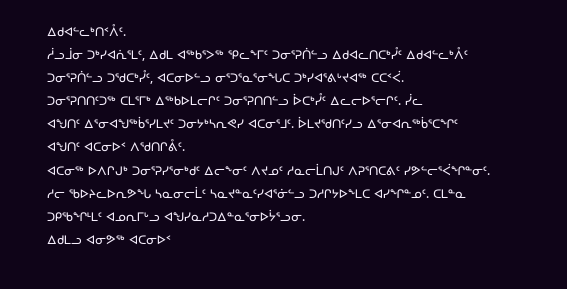ᐃᑯᐊᓪᓚᒃᑎᑉᐰᑦ.
ᓲᓗᒨᓂ ᑐᒃᓯᐊᕇᕐᒪᑦ, ᐃᑯᒪ ᐊᖅᑲᕐᐳᖅ ᕿᓚᖕᒥᑦ ᑐᓂᕐᕈᑏᓪᓗ ᐃᑯᐊᓚᑎᑕᒃᓮᑦ ᐃᑯᐊᓪᓚᒃᐰᑦ ᑐᓂᕐᕈᑏᓪᓗ ᑐᖁᑕᒃᓮᑦ, ᐊᑕᓂᐅᓪᓗ ᓂᕐᑐᕐᓇᕐᓂᖓᑕ ᑐᒃᓯᐊᕐᕕᒡᔪᐊᖅ ᑕᑕᑉᐹ.
ᑐᓂᕐᕈᑎᑎᑦᑐᖅ ᑕᒪᕐᒥᒃ ᐃᖅᑲᐅᒪᓕᒋᑦ ᑐᓂᕐᕈᑎᑎᓪᓗ ᐆᑕᒃᓮᑦ ᐃᓚᓕᐅᕐᓕᒋᑦ. ᓰᓚ
ᐊᖑᑎᑦ ᐃᕐᓂᐊᖑᖅᑳᕐᓯᒪᔪᑦ ᑐᓂᔭᒃᓴᕆᕙᓯ ᐊᑕᓂᕐᒧᑦ. ᐆᒪᔪᖁᑎᑦᓯᓗ ᐃᕐᓂᐊᕆᖅᑳᕐᑕᖏᑦ ᐊᖑᑎᑦ ᐊᑕᓂᐅᑉ ᐱᖁᑎᒋᕔᑦ.
ᐊᑕᓂᖅ ᐅᐱᒋᒍᒃ ᑐᓂᕐᕈᓯᕐᓂᒃᑯᑦ ᐃᓕᖕᓂᑦ ᐱᔪᓄᑦ ᓱᓇᓕᒫᑎᒍᑦ ᐱᕈᕐᑎᑕᕕᑦ ᓯᕗᓪᓕᕐᐹᖏᓐᓂᑦ.
ᓱᓕ ᖃᐅᔨᓚᐅᕆᕗᖓ ᓴᓇᓂᓕᒫᑦ ᓴᓇᔪᓐᓇᑦᓯᐊᕐᓃᓪᓗ ᑐᓱᒋᔭᐅᖕᒪᑕ ᐊᓯᖏᓐᓄᑦ. ᑕᒪᓐᓇ ᑐᑭᖃᖏᒻᒪᑦ ᐊᓄᕆᒥᒡᓗ ᐊᖑᓯᓇᓱᑐᐃᓐᓇᕐᓂᐅᔮᕐᓗᓂ.
ᐃᑯᒪᓗ ᐊᓂᕗᖅ ᐊᑕᓂᐅᑉ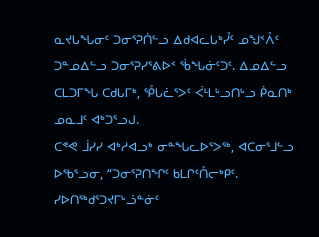ᓇᔪᒐᖓᓂᑦ ᑐᓂᕐᕈᑏᓪᓗ ᐃᑯᐊᓚᒐᒃᓮᑦ ᓄᖑᑉᐰᑦ ᑐᓐᓄᐃᓪᓗ ᑐᓂᕐᕈᓯᕐᕕᐅᑉ ᖄᖓᓃᑦᑐᑦ. ᐃᓄᐃᓪᓗ ᑕᒪᑐᒥᖓ ᑕᑯᒐᒥᒃ, ᕾᒐᓛᕐᐳᑦ ᐹᒻᒪᒡᓗᑎᒡᓗ ᑮᓇᑎᒃ ᓄᓇᒧᑦ ᐊᒃᑐᕐᓗᒍ.
ᑕᕝᕙ ᒨᓯᓯ ᐊᒃᓱᐊᓗᒃ ᓂᓐᖓᓚᐅᕐᐳᖅ, ᐊᑕᓂᕐᒧᓪᓗ ᐅᖃᕐᓗᓂ, “ᑐᓂᕐᕈᑎᖏᑦ ᑲᒪᒋᑦᑍᓕᒃᑭᑦ. ᓯᐅᑎᖅᑯᕐᑐᔪᒥᒡᓘᓐᓃᑦ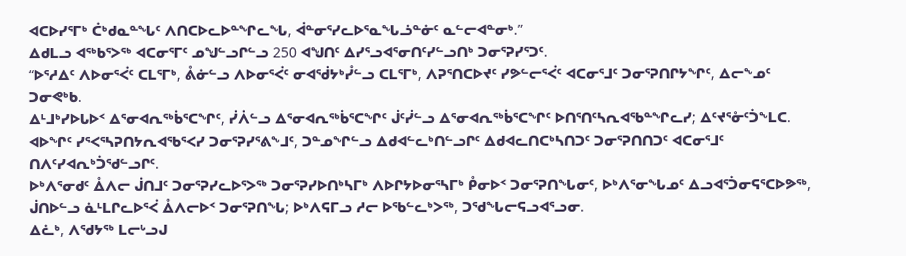ᐊᑕᐅᓯᕐᒥᒃ ᑖᒃᑯᓇᓐᖓᑦ ᐱᑎᑕᐅᓚᐅᓐᖏᓚᖓ, ᐋᓐᓂᕐᓯᓚᐅᕐᓇᖓᓘᓐᓃᑦ ᓇᓪᓕᐊᓐᓂᒃ.”
ᐃᑯᒪᓗ ᐊᖅᑲᕐᐳᖅ ᐊᑕᓂᕐᒥᑦ ᓄᖑᓪᓗᒋᓪᓗ 250 ᐊᖑᑎᑦ ᐃᓯᕐᓗᐊᕐᓂᑎᑦᓯᓪᓗᑎᒃ ᑐᓂᕐᕈᓯᕐᑐᑦ.
“ᐅᕐᓱᐃᑦ ᐱᐅᓂᕐᐹᑦ ᑕᒪᕐᒥᒃ, ᕔᓃᓪᓗ ᐱᐅᓂᕐᐹᑦ ᓂᐊᖂᔭᒃᓮᓪᓗ ᑕᒪᕐᒥᒃ, ᐱᕈᕐᑎᑕᐅᔪᑦ ᓯᕗᓪᓕᕐᐹᑦ ᐊᑕᓂᕐᒧᑦ ᑐᓂᕐᕈᑎᒋᔭᖏᑦ, ᐃᓕᖕᓄᑦ ᑐᓂᕙᒃᑲ.
ᐃᒻᒧᒃᓯᐅᒐᐅᑉ ᐃᕐᓂᐊᕆᖅᑳᕐᑕᖏᑦ, ᓰᐲᓪᓗ ᐃᕐᓂᐊᕆᖅᑳᕐᑕᖏᑦ ᒎᑦᓰᓪᓗ ᐃᕐᓂᐊᕆᖅᑳᕐᑕᖏᑦ ᐅᑎᕐᑎᑦᓴᕆᐊᖃᓐᖏᓚᓯ; ᐃᑦᔪᕐᓁᑦᑑᖕᒪᑕ. ᐊᐅᖏᑦ ᓯᕐᐸᕐᓴᕈᑎᔭᕆᐊᖃᕐᐸᓯ ᑐᓂᕐᕈᓯᕐᕕᖕᒧᑦ, ᑐᓐᓄᖏᓪᓗ ᐃᑯᐊᓪᓚᒃᑎᓪᓗᒋᑦ ᐃᑯᐊᓚᑎᑕᒃᓴᑎᑐᑦ ᑐᓂᕐᕈᑎᑎᑐᑦ ᐊᑕᓂᕐᒧᑦ ᑎᐱᑦᓯᐊᕆᒃᑑᖁᓪᓗᒋᑦ.
ᐅᒃᐱᕐᓂᑯᑦ ᐂᐱᓕ ᒎᑎᒧᑦ ᑐᓂᕐᕈᓯᓚᐅᕐᐳᖅ ᑐᓂᕐᕈᓯᐅᑎᒃᓴᒥᒃ ᐱᐅᒋᔭᐅᓂᕐᓴᒥᒃ ᑬᓂᐅᑉ ᑐᓂᕐᕈᑎᖓᓂᑦ, ᐅᒃᐱᕐᓂᖓᓄᑦ ᐃᓗᐊᕐᑑᓂᕋᕐᑕᐅᕗᖅ, ᒎᑎᐅᓪᓗ ᓈᒻᒪᒋᓚᐅᕐᐹ ᐂᐱᓕᐅᑉ ᑐᓂᕐᕈᑎᖓ; ᐅᒃᐱᕋᒥᓗ ᓱᓕ ᐅᖃᓪᓚᒃᐳᖅ, ᑐᖁᖓᓕᕋᓗᐊᕐᓗᓂ.
ᐃᓛᒃ, ᐱᖁᔭᖅ ᒪᓕᒡᓗᒍ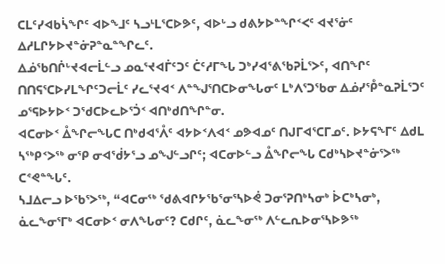ᑕᒪᑦᓯᐊᑲᓵᖏᑦ ᐊᐅᖕᒧᑦ ᓴᓗᒻᒪᕐᑕᐅᕗᑦ, ᐊᐅᒡᓗ ᑯᕕᔭᐅᓐᖏᑉᐸᑦ ᐊᔪᕐᓃᑦ ᐃᓱᒪᒋᔭᐅᔪᓐᓃᕈᓐᓇᓐᖏᓚᑦ.
ᐃᓅᖃᑎᒌᒡᔪᐊᓕᒫᓪᓗ ᓄᓇᕐᔪᐊᒦᑦᑐᑦ ᑖᑦᓱᒥᖓ ᑐᒃᓯᐊᕐᕕᖃᕈᒫᕐᐳᑦ, ᐊᑎᖏᑦ ᑎᑎᕋᕐᑕᐅᓯᒪᖏᑦᑐᓕᒫᑦ ᓯᓚᕐᔪᐊᑉ ᐱᓐᖑᕐᑎᑕᐅᓂᖓᓂᑦ ᒪᒃᐱᕐᑐᖃᓂ ᐃᓅᓯᕾᓐᓇᕈᒫᕐᑐᑦ ᓄᕐᕋᐅᔭᐅᑉ ᑐᖁᑕᐅᓚᐅᕐᑑᑉ ᐊᑎᒃᑯᑎᖏᓐᓂ.
ᐊᑕᓂᐅᑉ ᐂᖏᓕᖓᑕ ᑎᒃᑯᐊᕐᐰᑦ ᐊᔭᐅᑉᐱᐊᑉ ᓄᕗᐊᓄᑦ ᑎᒍᒥᐊᕐᑕᒥᓄᑦ. ᐅᔭᕋᖕᒥᑦ ᐃᑯᒪ ᓴᖅᑭᑉᐳᖅ ᓂᕿ ᓂᐊᖂᔭᕐᓗ ᓄᖑᓪᓗᒋᑦ; ᐊᑕᓂᐅᓪᓗ ᐂᖏᓕᖓ ᑕᑯᒃᓴᐅᔪᓐᓃᕐᐳᖅ ᑕᕝᕙᓐᖓᑦ.
ᓴᒧᐃᓕᓗ ᐅᖃᕐᐳᖅ, “ᐊᑕᓂᖅ ᖁᕕᐊᒋᔭᖃᕐᓂᕐᓴᐅᕚ ᑐᓂᕐᕈᑎᒃᓴᓂᒃ ᐆᑕᒃᓴᓂᒃ, ᓈᓚᖕᓂᕐᒥᒃ ᐊᑕᓂᐅᑉ ᓂᐱᖓᓂᑦ? ᑕᑯᒋᑦ, ᓈᓚᖕᓂᖅ ᐱᓪᓚᕆᐅᓂᕐᓴᐅᕗᖅ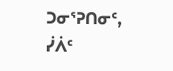ᑐᓂᕐᕈᑎᓂᑦ, ᓰᐲᑦ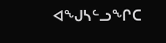ᐊᖑᓴᓪᓗᖏᑕ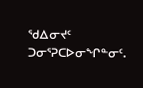ᖁᐃᓂᔪᑦ ᑐᓂᕐᕈᑕᐅᓂᖏᓐᓂᑦ.